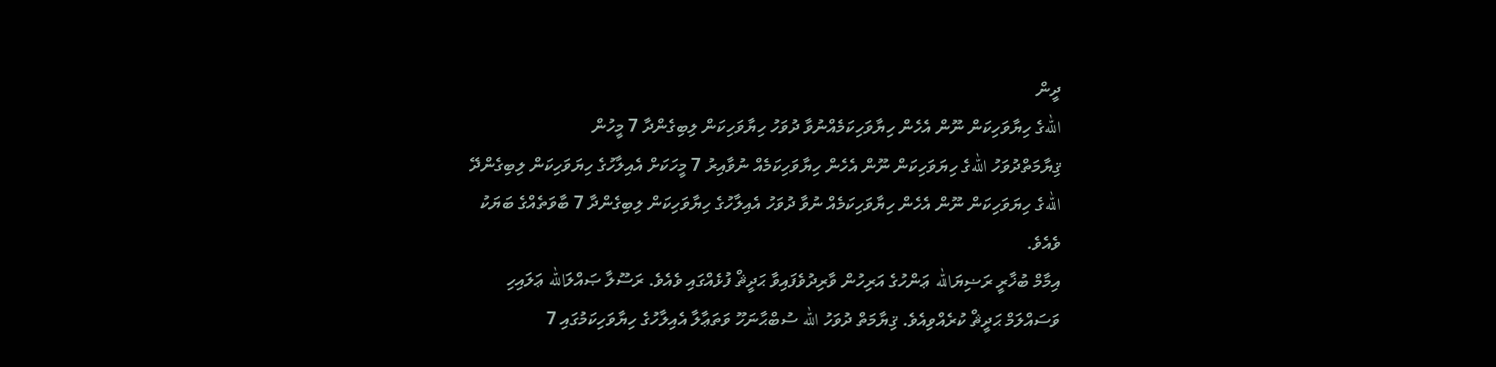ދީން
اللهގެ ހިޔާވަހިކަން ނޫން އެހެން ހިޔާވަހިކަމެއްނުވާ ދުވަހު ހިޔާވަހިކަން ލިބިގެންދާ 7 މީހުން
ޤިޔާމަތްދުވަހު اللهގެ ހިޔަވަހިކަން ނޫން އެހެން ހިޔާވަހިކަމެއް ނުވާއިރު 7 މީހަކަށް އެއިލާހުގެ ހިޔަވަހިކަން ލިބިގެންދޭ
اللهގެ ހިޔަވަހިކަން ނޫން އެހެން ހިޔާވަހިކަމެއް ނުވާ ދުވަހު އެއިލާހުގެ ހިޔާވަހިކަން ލިބިގެންދާ 7 ބާވަތެއްގެ ބަޔަކު ވެއެވެ.
އިމާމް ބުޚާރީ ރަޟިޔަالله ޢަންހުގެ އަރިހުން ވާރިދުވެފައިވާ ޙަދީޘް ފުޅެއްގައި ވެއެވެ. ރަސޫލާ ޞައްލަالله ޢަލައިހި ވަސައްލަމް ޙަދީޘް ކުރެއްވިއެވެ. ޤިޔާމަތް ދުވަހު الله ސުބްޙާނަހޫ ވަތަޢާލާ އެއިލާހުގެ ހިޔާވަހިކަމުގައި 7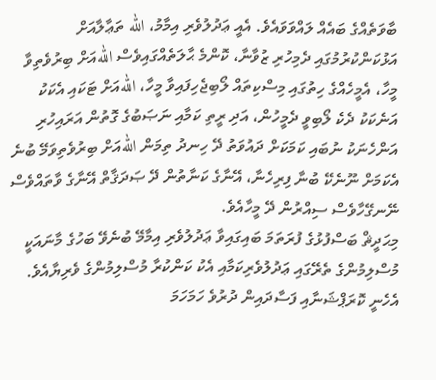ބާވަތެއްގެ ބައެއް ލައްވަވައެވެ. އެއީ ޢަދުލުވެރި އިމާމު، الله ތަޢާލާއަށް އަޅުކަންކުރުމުގައި ދެމިހުރި ޒުވާނާ، ކޮންމެ ޙާލަތެއްގައިވެސް اللهއަށް ބިރުވެތިވާ މީހާ، އެމީހެއްގެ ހިތުގައި މިސްކިތައް ލޯބިޖެހިފައިވާ މީހާ، اللهއަށް ޓަކައި އެކަކު އަނެކަކު ދެކެ ލޯބިވީ ދެމީހުން، އަދި ރީތި ކަމާއި ނަޞަބުގެ ގޮތުން އަރައިހުރި އަންހެނަކު ނުބައި ކަމަކަށް ދައުވަތު ދޭ ހިނދު ތިމަން اللهއަށް ބިރުވެތިވަމޭ ބުނެ އެކަމަށް ނޫނެކޭ ބުނާ ފިރިހެނާ، އޭނާގެ ކަނާތުން ދޭ ޞަދަޤާތް އޭނާގެ ވާތައްވެސް ނޭނގޭހާވެސް ސިއްރުން ދޭ މީހާއެވެ.
މިޙަދީޘް ބަސްފުޅުގެ ފުރަތަމަ ބައިގައިވާ ޢަދުލުވެރި އިމާމޭ ބުނެވޭ ބަހުގެ މާނައަކީ މުސްލިމުންގެ ތެރޭގައި ޢަދުލުވެރިކަމާއި އެކު ކަންކުރާ މުސްލިމުންގެ ވެރިޔާއެވެ. އެހެނީ ކޮރަޕްޝަނާއި ފަސާދައިން ދުރުވެ ހަމަހަމަ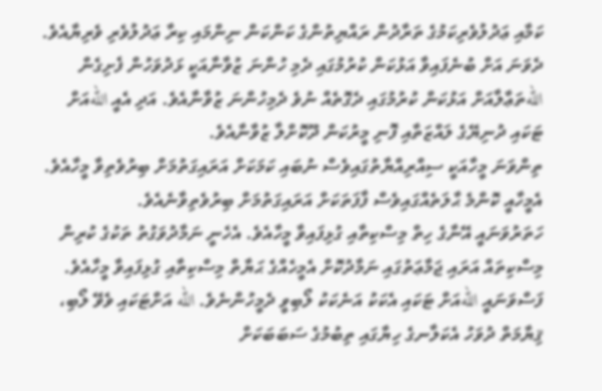ކަމާއި ޢަދުލުވެރިކަމުގެ ތަރާދުން ރައްޔިތުންގެ ކަންކަން ނިންމައި ކިރާ ޢަދުލުވެރި ވެރިޔާއެވެ.
ދެވަނަ އަށް ބުނެފައިވާ އަޅުކަން ކުރުމުގައި ދެމި ހުންނަ ޒުވާނާއަކީ ޅަދުވަހުން ފެށިގެން اللهތަޢާލާއަށް އަޅުކަން ކުރުމުގައި ދެގޮތެއް ނުވެ ދެމިހުންނަ ޒުވާނާއެވެ. އަދި އެއީ اللهއަށް ޓަކައި ދުނިޔޭގެ ލައްޒަތާއި ފޮނި މީރުކަން ދޫކޮށްލާ ޒުވާނާއެވެ.
ތިންވަނަ މީހާއަކީ ސިއްރިއްޔާތުގައިވެސް ނުބައި ކަމަކަށް އަރައިގަތުމަށް ބިރުވެތިވާ މީހާއެވެ. އެމީހާއީ ކޮންމެ ޙާލަތެއްގައިވެސް ފާފަތަކަށް އަރައިގަތުމަށް ބިރުވެތިވާނެއެވެ.
ހަތަރުވަނައީ އޭނާގެ ހިތް މިސްކިތާއި ގުޅިފައިވާ މީހާއެވެ. އެހެނީ ނަމާދުވަގުތު ތަކުގެ ކުރިން މިސްކިތައް އަރައި ޖަމާޢަތުގައި ނަމާދުކޮށް އެމީހެއްގެ ޙަޔާތް މިސްކިތާއި ގުޅިފައިވާ މީހާއެވެ.
ފަސްވަނައީ اللهއަށް ޓަކައި އެކަކު އަނެކަކު ލޯބިވީ ދެމީހުންނެވެ. الله އަށްޓަކައި ވެވޭ ލޯބި، ޤިޔާމަތް ދުވަހު އެކަލާނގެ ހިޔާގައި ތިބުމުގެ ސަބަބަކަށް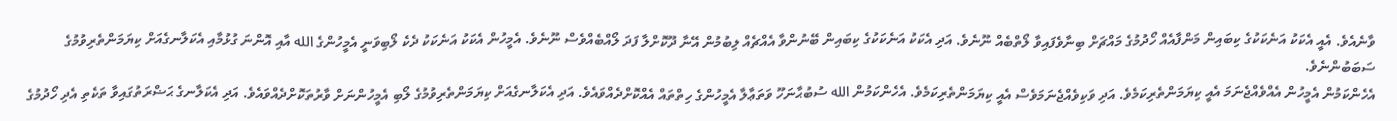ވާނެއެވެ. އެއީ އެކަކު އަނެކަކުގެ ކިބައިން މަންފާއެއް ހޯދުމުގެ މައްޗަށް ބިނާވެފައިވާ ލޯތްބެއް ނޫނެވެ. އަދި އެކަކު އަނެކަކުގެ ކިބައިން ބޭނުންވާ އެއްޗެއް ލިބުމުން އޭނާ ދޫކޮށްލާ ފަދަ ލޯއްބެއްވެސް ނޫނެވެ. އެމީހުން އެކަކު އަނެކަކު ދެކެ ލޯބިވަނީ އެމީހުންގެ الله އާއި އޮންނަ ގުޅުމާއި އެކަލާނގެއަށް ކިޔަމަންތެރިވުމުގެ ސަބަބުންނެވެ.
އެހެންކަމުން އެމީހުން އެއްވެއްޖެނަމަ އެއީ ކިޔަމަންތެރިކަމެވެ. އަދި ވަކިވެއްޖެނަމަވެސް އެއީ ކިޔަމަންތެރިކަމެވެ. އެހެންކަމުން الله ސުބުޙާނަހޫ ވަތަޢާލާ އެމީހުންގެ ހިތްތައް އެއްކޮށްދެއްވައެވެ. އަދި އެކަލާނގެއަށް ކިޔަމަންތެރިވުމުގެ ލޯބި އެމީހުންނަށް ވާރުތަކޮށްދެއްވައެވެ. އަދި އެކަލާނގެ ޙަޟްރަތުގައިވާ ތަކެތި އެދި ހޯދުމުގެ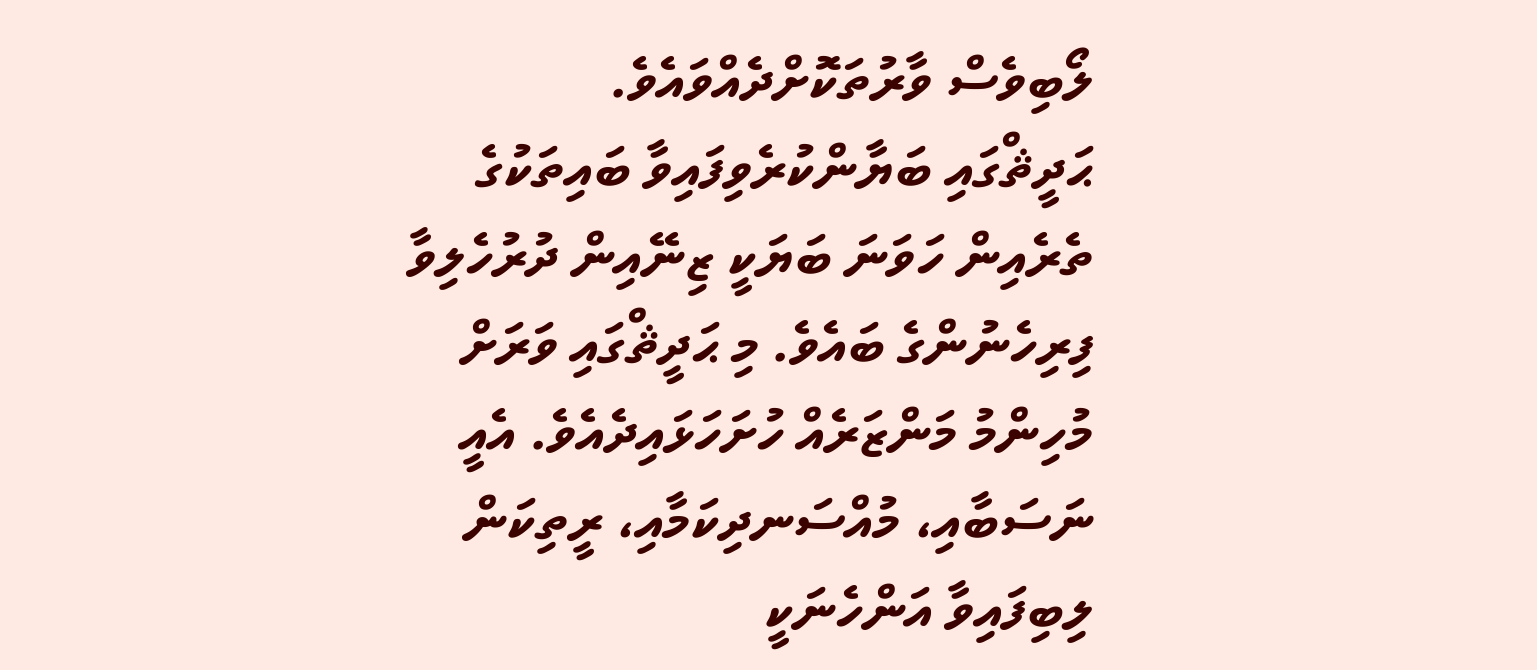ލޯބިވެސް ވާރުތަކޮށްދެއްވައެވެ.
ޙަދީޘްގައި ބަޔާންކުރެވިފައިވާ ބައިތަކުގެ ތެރެއިން ހަވަނަ ބަޔަކީ ޒިނޭއިން ދުރުހެލިވާ ފިރިހެނުންގެ ބައެވެ. މި ޙަދީޘްގައި ވަރަށް މުހިންމު މަންޒަރެއް ހުށަހަޅައިދެއެވެ. އެއީ ނަސަބާއި، މުއްސަނދިކަމާއި، ރީތިކަން ލިބިފައިވާ އަންހެނަކީ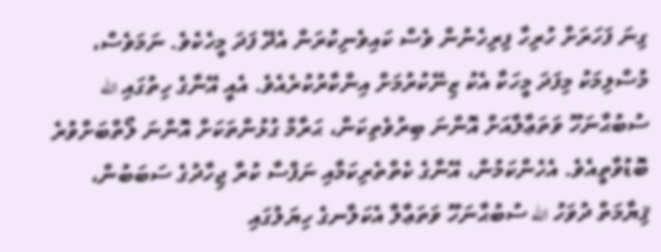ގިނަ ފަހަރަށް ހުރިހާ ފިރިހެނުން ވެސް ކައިވެނިކުރަން އެދޭ ފަދަ މީހެކެވެ. ނަމަވެސް، މުސްލިމަކު މިފަދަ މީހަކާ އެކު ޒިނޭކުރުމަށް އިންކާރުކުރެއެވެ. އެއީ އޭނާގެ ހިތުގައި الله ސުބުޙާނަހޫ ވަތަޢާލާއަށް އޮންނަ ބިރުވެތިކަން، ޙަރާމް ގުޅުންތަކަށް އޮންނަ ލޯތްބަށްވުރެ ބޮޑުވާތީއެވެ. އެހެންކަމުން، އޭނާގެ ކެތްތެރިކަމާއި ނަފްސާ ކުރާ ޖިހާދުގެ ސަބަބުން، ޤިޔާމަތް ދުވަހު الله ސުބުޙާނަހޫ ވަތަޢާލާ އެކަލާނގެ ހިޔަލުގައި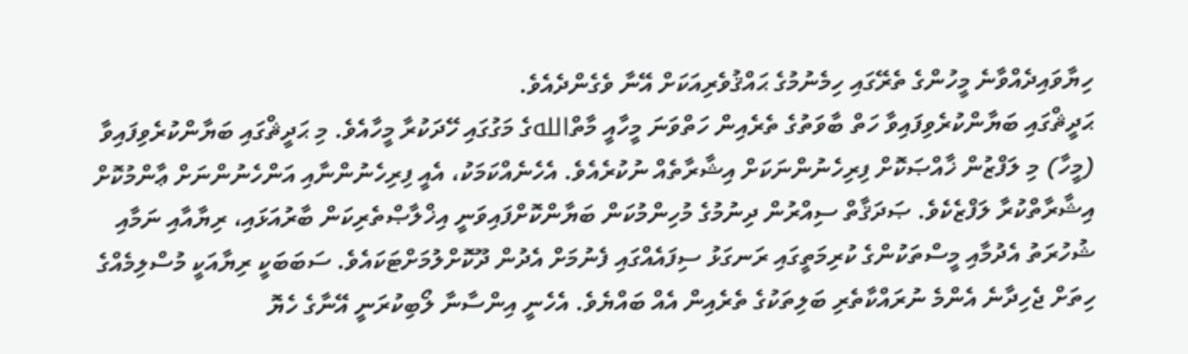ހިޔާވައިދެއްވާނެ މީހުންގެ ތެރޭގައި ހިމެނުމުގެ ޙައްޤުވެރިއަކަށް އޭނާ ވެގެންދެއެވެ.
ޙަދީޘްގައި ބަޔާންކުރެވިފައިވާ ހަތް ބާވަތުގެ ތެރެއިން ހަތްވަނަ މީހާއީ މާތްاللهގެ މަގުގައި ހޭދަކުރާ މީހާއެވެ. މި ޙަދީޘްގައި ބަޔާންކުރެވިފައިވާ (މީހާ) މި ލަފްޒުން ޚާއްޞަކޮށް ފިރިހެނުންނަކަށް އިޝާރާތެއް ނުކުރެއެވެ. އެހެނެއްކަމަކު، އެއީ ފިރިހެނުންނާއި އަންހެނުންނަށް ޢާންމުކޮށް އިޝާރާތްކުރާ ލަފްޒެކެވެ. ޞަދަޤާތް ސިއްރުން ދިނުމުގެ މުހިންމުކަން ބަޔާންކޮށްފައިވަނީ އިޚްލާޞްތެރިކަން ބާރުއަޅައި، ރިޔާއާއި ނަމާއި ޝުހުރަތު އެދުމާއި މީސްތަކުންގެ ކުރިމަތީގައި ރަނގަޅު ސިފައެއްގައި ފެނުމަށް އެދުން ދޫކޮށްލުމަށްޓަކައެވެ. ސަބަބަކީ ރިޔާއަކީ މުސްލިމެއްގެ ހިތަށް ޖެހިދާނެ އެންމެ ނުރައްކާތެރި ބަލިތަކުގެ ތެރެއިން އެއް ބައްޔެވެ. އެހެނީ އިންސާނާ ލޯބިކުރަނީ އޭނާގެ ހެޔޮ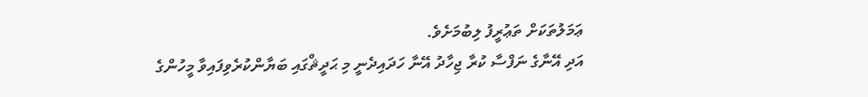ޢަމަލުތަކަށް ތަޢުރީފު ލިބުމަށެވެ.
އަދި އޭނާގެ ނަފްސާ ކުރާ ޖިހާދު އޭނާ ހަދައިދެނީ މި ޙަދީޘްގައި ބަޔާންކުރެވިފައިވާ މީހުންގެ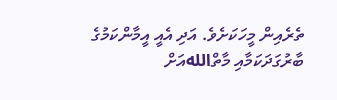ތެރެއިން މީހަކަށެވެ. އަދި އެއީ އީމާންކަމުގެ ބާރުގަދަކަމާއި މާތްاللهއަށް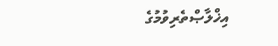އިޚްލާޞްތެރިވުމުގެ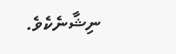ނިޝާނެކެވެ.